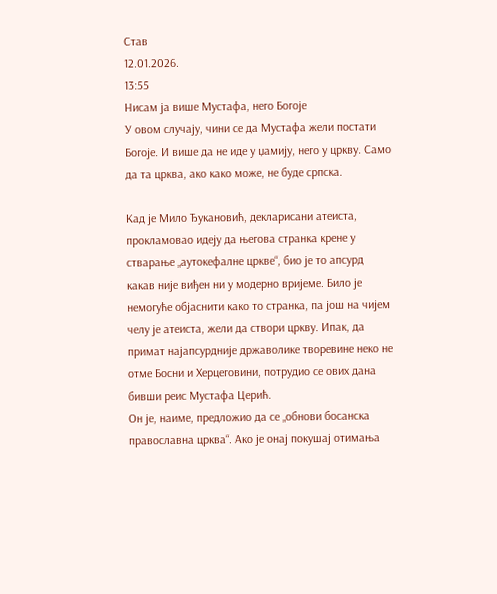Став
12.01.2026.
13:55
Нисам ја више Мустафа, него Богоје
У овом случају, чини се да Мустафа жели постати Богоје. И више да не иде у џамију, него у цркву. Само да та црква, ако како може, не буде српска.

Кад је Мило Ђукановић, декларисани атеиста, прокламовао идеју да његова странка крене у стварање „аутокефалне цркве“, био је то апсурд какав није виђен ни у модерно вријеме. Било је немогуће објаснити како то странка, па још на чијем челу је атеиста, жели да створи цркву. Ипак, да примат најапсурдније државолике творевине неко не отме Босни и Херцеговини, потрудио се ових дана бивши реис Мустафа Церић.
Он је, наиме, предложио да се „обнови босанска православна црква“. Ако је онај покушај отимања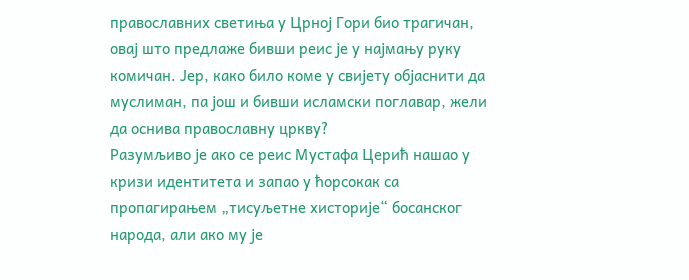православних светиња у Црној Гори био трагичан, овај што предлаже бивши реис је у најмању руку комичан. Јер, како било коме у свијету објаснити да муслиман, па још и бивши исламски поглавар, жели да оснива православну цркву?
Разумљиво је ако се реис Мустафа Церић нашао у кризи идентитета и запао у ћорсокак са пропагирањем „тисуљетне хисторије“ босанског народа, али ако му је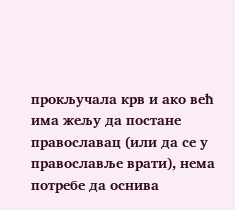прокључала крв и ако већ има жељу да постане православац (или да се у православље врати), нема потребе да оснива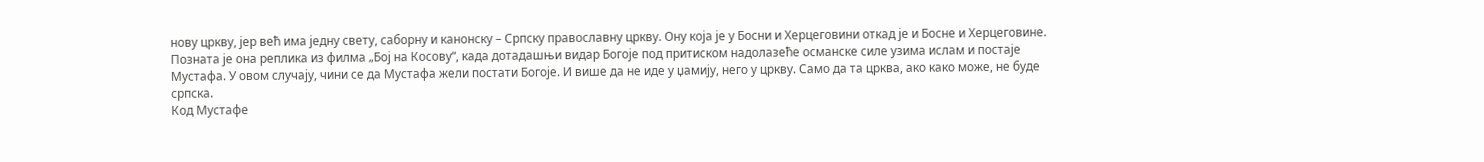нову цркву, јер већ има једну свету, саборну и канонску – Српску православну цркву. Ону која је у Босни и Херцеговини откад је и Босне и Херцеговине.
Позната је она реплика из филма „Бој на Косову“, када дотадашњи видар Богоје под притиском надолазеће османске силе узима ислам и постаје Мустафа. У овом случају, чини се да Мустафа жели постати Богоје. И више да не иде у џамију, него у цркву. Само да та црква, ако како може, не буде српска.
Код Мустафе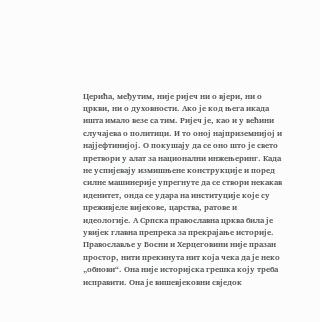Церића, међутим, није ријеч ни о вјери, ни о цркви, ни о духовности. Ако је код њега икада ишта имало везе са тим. Ријеч је, као и у већини случајева о политици. И то оној најприземнијој и најјефтинијој. О покушају да се оно што је свето претвори у алат за национални инжењеринг. Када не успијевају измишњене конструкције и поред силне машинерије упрегнуте да се створи некакав иденитет, онда се удара на институције које су преживјеле вијекове, царства, ратове и идеологије. А Српска православна црква била је увијек главна препрека за прекрајање историје.
Православље у Босни и Херцеговини није празан простор, нити прекинута нит која чека да је неко „обнови“. Она није историјска грешка коју треба исправити. Она је вишевјековни свједок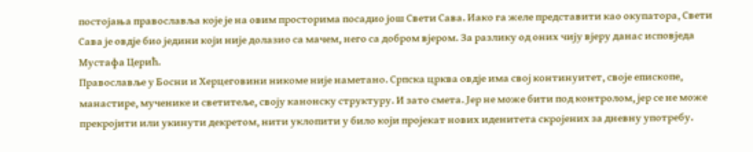постојања православља које је на овим просторима посадио још Свети Сава. Иако га желе представити као окупатора, Свети Сава је овдје био једини који није долазио са мачем, него са добром вјером. За разлику од оних чију вјеру данас исповједа Мустафа Церић.
Православље у Босни и Херцеговини никоме није наметано. Српска црква овдје има свој континуитет, своје епископе, манастире, мученике и светитеље, своју канонску структуру. И зато смета. Јер не може бити под контролом, јер се не може прекројити или укинути декретом, нити уклопити у било који пројекат нових иденитета скројених за дневну употребу.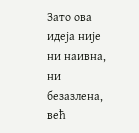Зато ова идеја није ни наивна, ни безазлена, већ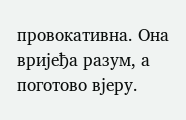провокативна. Она вријеђа разум, а поготово вјеру.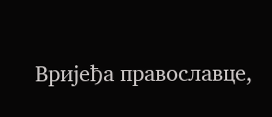Вријеђа православце,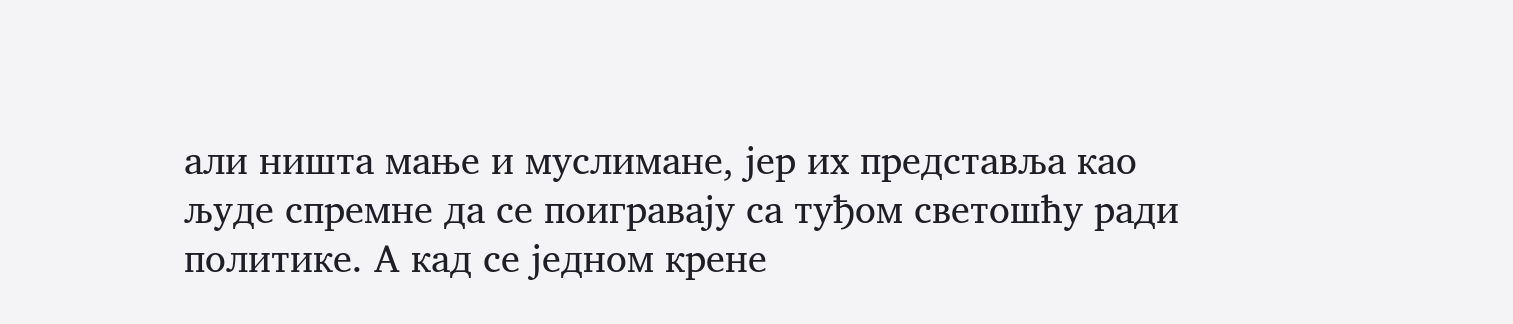али ништа мање и муслимане, јер их представља као људе спремне да се поигравају са туђом светошћу ради политике. А кад се једном крене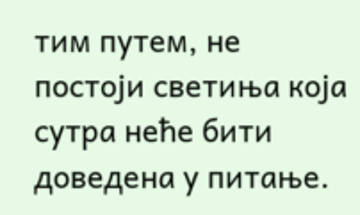тим путем, не постоји светиња која сутра неће бити доведена у питање.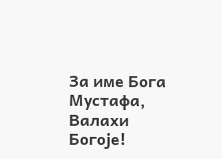За име Бога Мустафа, Валахи Богоје!